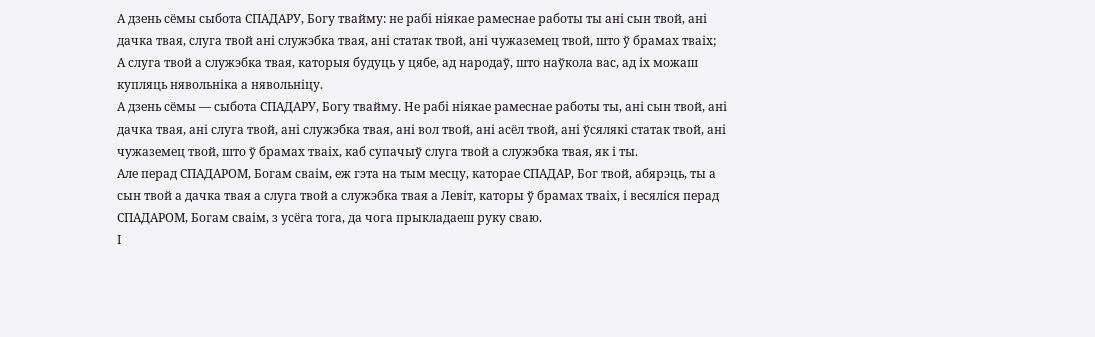А дзень сёмы сыбота СПАДАРУ, Богу твайму: не рабі ніякае рамеснае работы ты ані сын твой, ані дачка твая, слуга твой ані служэбка твая, ані статак твой, ані чужаземец твой, што ў брамах тваіх;
А слуга твой а служэбка твая, каторыя будуць у цябе, ад народаў, што наўкола вас, ад іх можаш купляць нявольніка а нявольніцу.
А дзень сёмы — сыбота СПАДАРУ, Богу твайму. Не рабі ніякае рамеснае работы ты, ані сын твой, ані дачка твая, ані слуга твой, ані служэбка твая, ані вол твой, ані асёл твой, ані ўсялякі статак твой, ані чужаземец твой, што ў брамах тваіх, каб супачыў слуга твой а служэбка твая, як і ты.
Але перад СПАДАРОМ, Богам сваім, еж гэта на тым месцу, каторае СПАДАР, Бог твой, абярэць, ты а сын твой а дачка твая а слуга твой а служэбка твая а Левіт, каторы ў брамах тваіх, і весяліся перад СПАДАРОМ, Богам сваім, з усёга тога, да чога прыкладаеш руку сваю.
І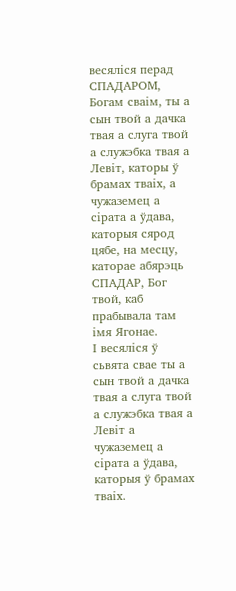весяліся перад СПАДАРОМ, Богам сваім, ты а сын твой а дачка твая а слуга твой а служэбка твая а Левіт, каторы ў брамах тваіх, а чужаземец а сірата а ўдава, каторыя сярод цябе, на месцу, каторае абярэць СПАДАР, Бог твой, каб прабывала там імя Ягонае.
І весяліся ў сьвята свае ты а сын твой а дачка твая а слуга твой а служэбка твая а Левіт а чужаземец а сірата а ўдава, каторыя ў брамах тваіх.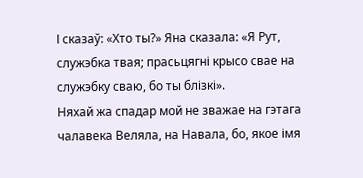І сказаў: «Хто ты?» Яна сказала: «Я Рут, служэбка твая; прасьцягні крысо свае на служэбку сваю, бо ты блізкі».
Няхай жа спадар мой не зважае на гэтага чалавека Веляла, на Навала, бо, якое імя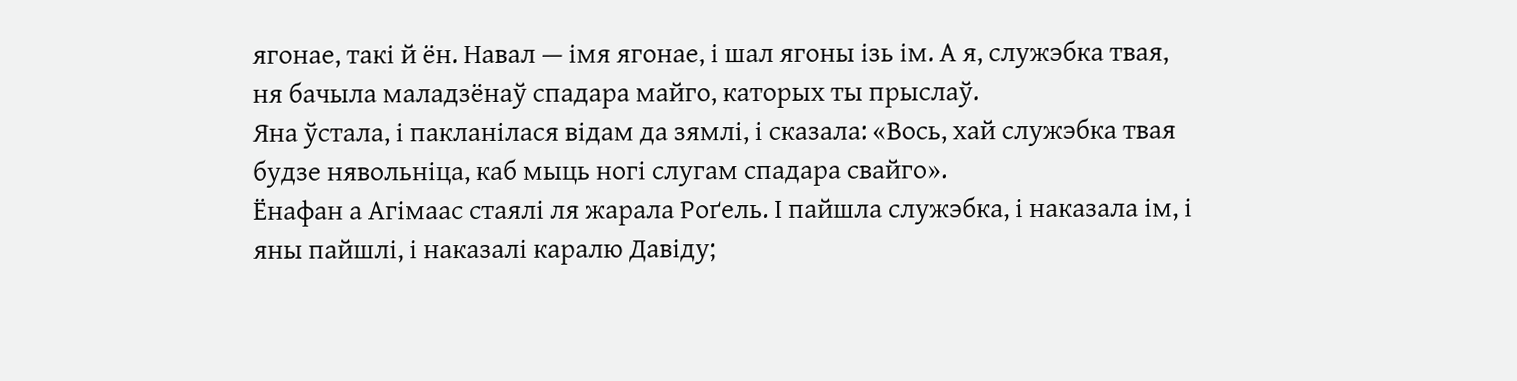ягонае, такі й ён. Навал — імя ягонае, і шал ягоны ізь ім. А я, служэбка твая, ня бачыла маладзёнаў спадара майго, каторых ты прыслаў.
Яна ўстала, і пакланілася відам да зямлі, і сказала: «Вось, хай служэбка твая будзе нявольніца, каб мыць ногі слугам спадара свайго».
Ёнафан а Агімаас стаялі ля жарала Роґель. І пайшла служэбка, і наказала ім, і яны пайшлі, і наказалі каралю Давіду;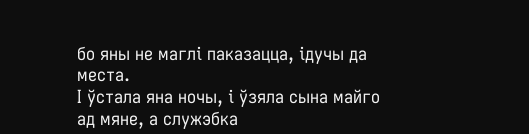бо яны не маглі паказацца, ідучы да места.
І ўстала яна ночы, і ўзяла сына майго ад мяне, а служэбка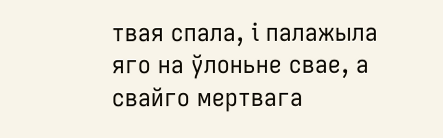твая спала, і палажыла яго на ўлоньне свае, а свайго мертвага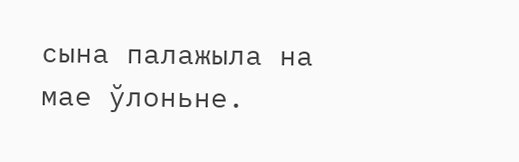сына палажыла на мае ўлоньне.